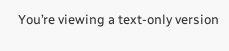You’re viewing a text-only version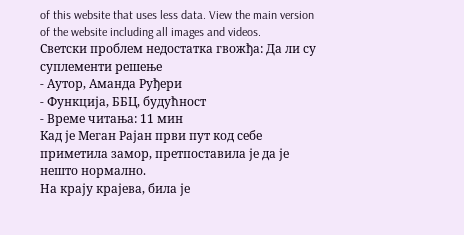of this website that uses less data. View the main version of the website including all images and videos.
Светски проблем недостатка гвожђа: Да ли су суплементи решење
- Аутор, Аманда Руђери
- Функција, ББЦ, будућност
- Време читања: 11 мин
Кад је Меган Рајан први пут код себе приметила замор, претпоставила је да је нешто нормално.
На крају крајева, била је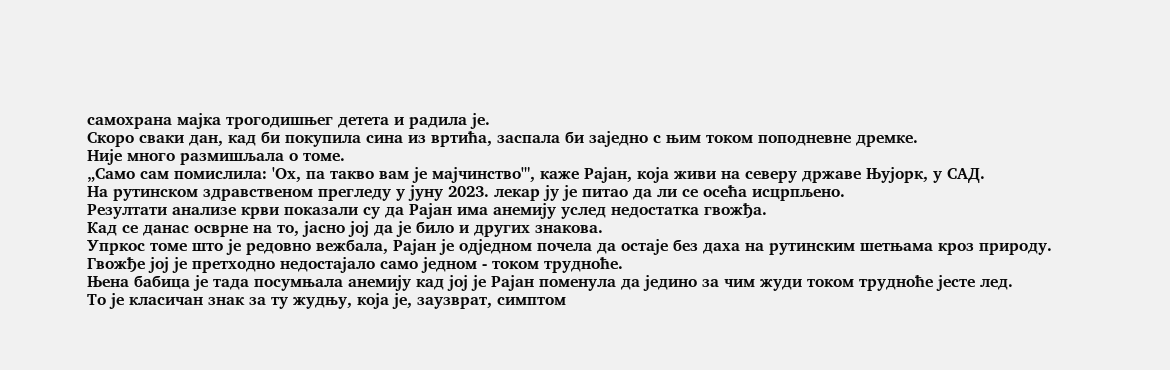самохрана мајка трогодишњег детета и радила је.
Скоро сваки дан, кад би покупила сина из вртића, заспала би заједно с њим током поподневне дремке.
Није много размишљала о томе.
„Само сам помислила: 'Ох, па такво вам је мајчинство'", каже Рајан, која живи на северу државе Њујорк, у САД.
На рутинском здравственом прегледу у јуну 2023. лекар ју је питао да ли се осећа исцрпљено.
Резултати анализе крви показали су да Рајан има анемију услед недостатка гвожђа.
Кад се данас осврне на то, јасно јој да је било и других знакова.
Упркос томе што је редовно вежбала, Рајан је одједном почела да остаје без даха на рутинским шетњама кроз природу.
Гвожђе јој је претходно недостајало само једном - током трудноће.
Њена бабица је тада посумњала анемију кад јој је Рајан поменула да једино за чим жуди током трудноће јесте лед.
То је класичан знак за ту жудњу, која је, заузврат, симптом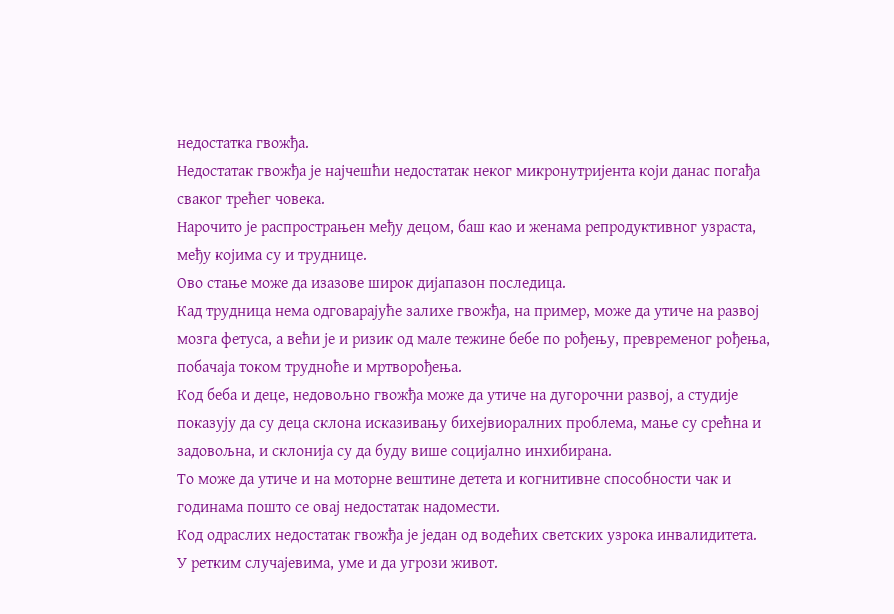недостатка гвожђа.
Недостатак гвожђа је најчешћи недостатак неког микронутријента који данас погађа сваког трећег човека.
Нарочито је распрострањен међу децом, баш као и женама репродуктивног узраста, међу којима су и труднице.
Ово стање може да изазове широк дијапазон последица.
Кад трудница нема одговарајуће залихе гвожђа, на пример, може да утиче на развој мозга фетуса, а већи је и ризик од мале тежине бебе по рођењу, превременог рођења, побачаја током трудноће и мртворођења.
Код беба и деце, недовољно гвожђа може да утиче на дугорочни развој, а студије показују да су деца склона исказивању бихејвиоралних проблема, мање су срећна и задовољна, и склонија су да буду више социјално инхибирана.
То може да утиче и на моторне вештине детета и когнитивне способности чак и годинама пошто се овај недостатак надомести.
Код одраслих недостатак гвожђа је један од водећих светских узрока инвалидитета.
У ретким случајевима, уме и да угрози живот.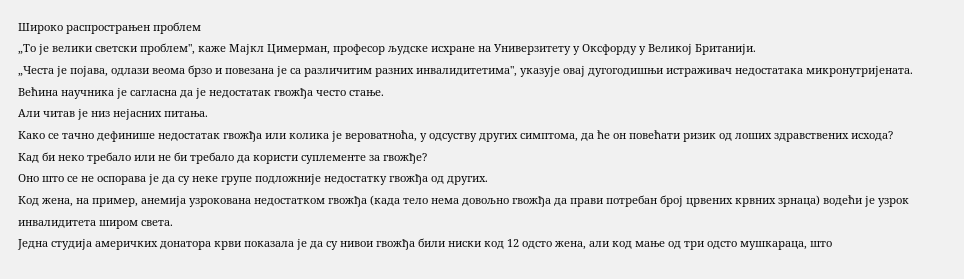Широко распрострањен проблем
„То је велики светски проблем", каже Мајкл Цимерман, професор људске исхране на Универзитету у Оксфорду у Великој Британији.
„Честа је појава, одлази веома брзо и повезана је са различитим разних инвалидитетима", указује овај дугогодишњи истраживач недостатака микронутријената.
Већина научника је сагласна да је недостатак гвожђа често стање.
Али читав је низ нејасних питања.
Како се тачно дефинише недостатак гвожђа или колика је вероватноћа, у одсуству других симптома, да ће он повећати ризик од лоших здравствених исхода?
Кад би неко требало или не би требало да користи суплементе за гвожђе?
Оно што се не оспорава је да су неке групе подложније недостатку гвожђа од других.
Код жена, на пример, анемија узрокована недостатком гвожђа (када тело нема довољно гвожђа да прави потребан број црвених крвних зрнаца) водећи је узрок инвалидитета широм света.
Једна студија америчких донатора крви показала је да су нивои гвожђа били ниски код 12 одсто жена, али код мање од три одсто мушкараца, што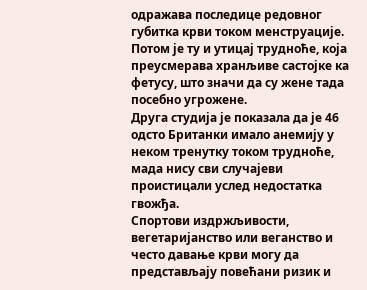одражава последице редовног губитка крви током менструације.
Потом је ту и утицај трудноће, која преусмерава хранљиве састојке ка фетусу, што значи да су жене тада посебно угрожене.
Друга студија је показала да је 46 одсто Британки имало анемију у неком тренутку током трудноће, мада нису сви случајеви проистицали услед недостатка гвожђа.
Спортови издржљивости, вегетаријанство или веганство и често давање крви могу да представљају повећани ризик и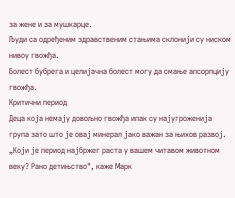за жене и за мушкарце.
Људи са одређеним здравственим стањима склонији су ниском нивоу гвожђа.
Болест бубрега и целијачна болест могу да смање апсорпцију гвожђа.
Критични период
Деца која немају довољно гвожђа ипак су најугроженија група зато што је овај минерал јако важан за њихов развој.
„Који је период најбржег раста у вашем читавом животном веку? Рано детињство", каже Марк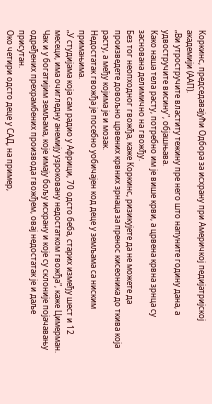Коркинс, председавајући Одбора за исхрану при Америчкој педијатријској академији (ААП).
„Ви утростручите властиту тежину пре него што напуните годину дана, а удвостручите висину", објашњава.
Како наша тела расту, потребно им је више крви, а црвена крвна зрнца су заснована делимично на гвожђу.
Без тог неопходног гвожђа, каже Коркинс, ризикујете да не можете да произведете довољно црвених крвних зрнаца за пренос кисеоника до ткива која расту, а међу којима је и мозак.
Недостатак гвожђа је посебно уобичајен код деце у земљама са ниским примањима.
„У студијама која сам радио у Африци, 70 одсто беба, старих између шест и 12 месеци, има очигледну анемију узроковану недостатком гвожђа", каже Цимерман.
Чак и у богатијим земљама, које имају бољу исхрану и које су склоније појачавању одређених прехрамбених производа гвожђем, овај недостатак је и даље присутан.
Око четири одсто деце у САД, на пример,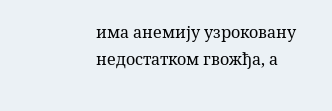има анемију узроковану недостатком гвожђа, а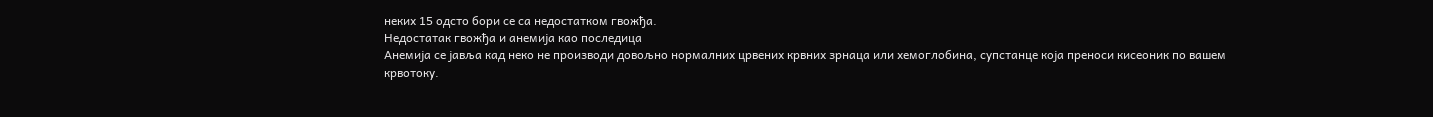неких 15 одсто бори се са недостатком гвожђа.
Недостатак гвожђа и анемија као последица
Анемија се јавља кад неко не производи довољно нормалних црвених крвних зрнаца или хемоглобина, супстанце која преноси кисеоник по вашем крвотоку.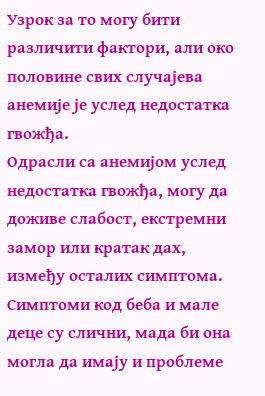Узрок за то могу бити различити фактори, али око половине свих случајева анемије је услед недостатка гвожђа.
Одрасли са анемијом услед недостатка гвожђа, могу да доживе слабост, екстремни замор или кратак дах, између осталих симптома.
Симптоми код беба и мале деце су слични, мада би она могла да имају и проблеме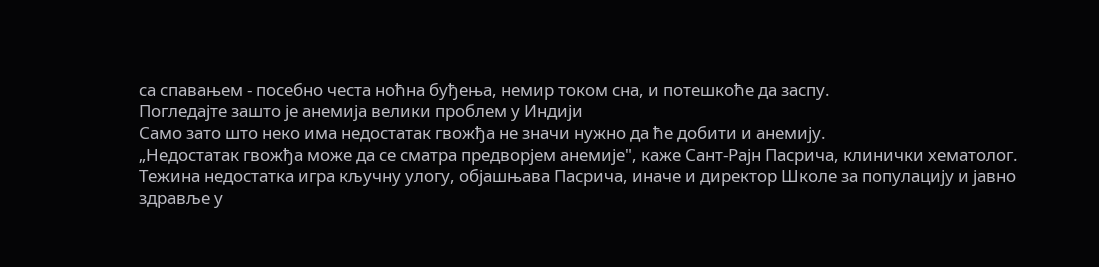са спавањем - посебно честа ноћна буђења, немир током сна, и потешкоће да заспу.
Погледајте зашто је анемија велики проблем у Индији
Само зато што неко има недостатак гвожђа не значи нужно да ће добити и анемију.
„Недостатак гвожђа може да се сматра предворјем анемије", каже Сант-Рајн Пасрича, клинички хематолог.
Тежина недостатка игра кључну улогу, објашњава Пасрича, иначе и директор Школе за популацију и јавно здравље у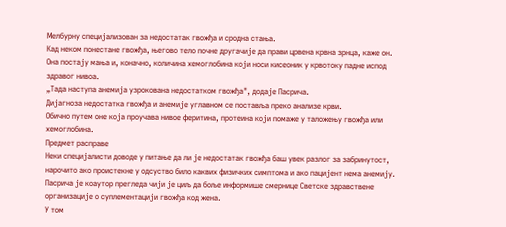Мелбурну специјализован за недостатак гвожђа и сродна стања.
Кад неком понестане гвожђа, његово тело почне другачије да прави црвена крвна зрнца, каже он.
Она постају мања и, коначно, количина хемоглобина који носи кисеоник у крвотоку падне испод здравог нивоа.
„Тада наступа анемија узрокована недостатком гвожђа", додаје Пасрича.
Дијагноза недостатка гвожђа и анемије углавном се поставља преко анализе крви.
Обично путем оне која проучава нивое феритина, протеина који помаже у таложењу гвожђа или хемоглобина.
Предмет расправе
Неки специјалисти доводе у питање да ли је недостатак гвожђа баш увек разлог за забринутост, нарочито ако проистекне у одсуство било каквих физичких симптома и ако пацијент нема анемију.
Пасрича је коаутор прегледа чији је циљ да боље информише смернице Светске здравствене организације о суплементацији гвожђа код жена.
У том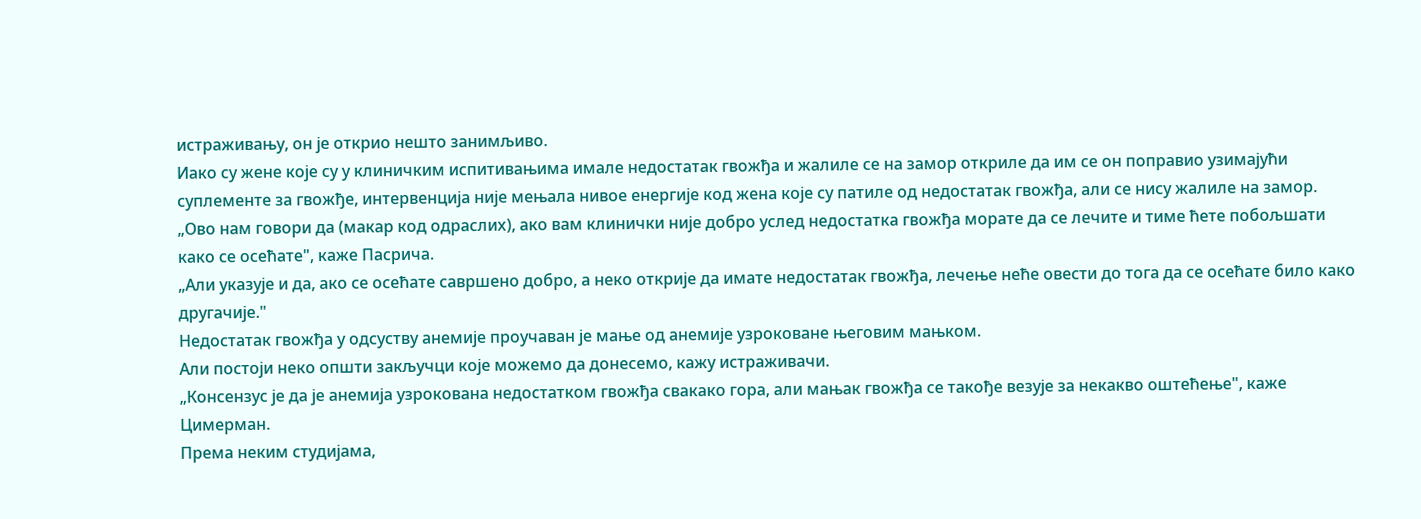истраживању, он је открио нешто занимљиво.
Иако су жене које су у клиничким испитивањима имале недостатак гвожђа и жалиле се на замор откриле да им се он поправио узимајући суплементе за гвожђе, интервенција није мењала нивое енергије код жена које су патиле од недостатак гвожђа, али се нису жалиле на замор.
„Ово нам говори да (макар код одраслих), ако вам клинички није добро услед недостатка гвожђа морате да се лечите и тиме ћете побољшати како се осећате", каже Пасрича.
„Али указује и да, ако се осећате савршено добро, а неко открије да имате недостатак гвожђа, лечење неће овести до тога да се осећате било како другачије."
Недостатак гвожђа у одсуству анемије проучаван је мање од анемије узроковане његовим мањком.
Али постоји неко општи закључци које можемо да донесемо, кажу истраживачи.
„Консензус је да је анемија узрокована недостатком гвожђа свакако гора, али мањак гвожђа се такође везује за некакво оштећење", каже Цимерман.
Према неким студијама,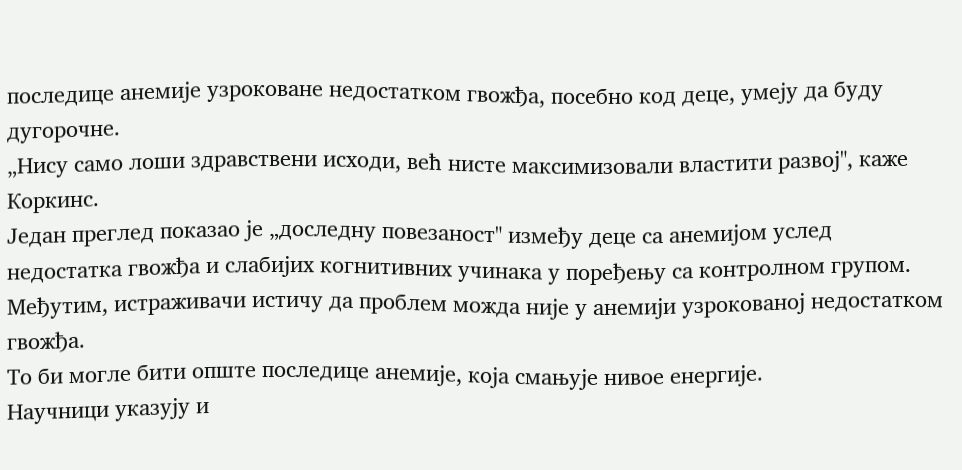последице анемије узроковане недостатком гвожђа, посебно код деце, умеју да буду дугорочне.
„Нису само лоши здравствени исходи, већ нисте максимизовали властити развој", каже Коркинс.
Један преглед показао је „доследну повезаност" између деце са анемијом услед недостатка гвожђа и слабијих когнитивних учинака у поређењу са контролном групом.
Међутим, истраживачи истичу да проблем можда није у анемији узрокованој недостатком гвожђа.
То би могле бити опште последице анемије, која смањује нивое енергије.
Научници указују и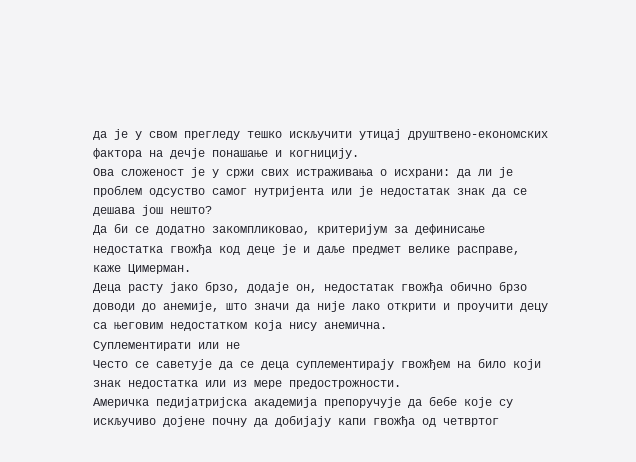да је у свом прегледу тешко искључити утицај друштвено-економских фактора на дечје понашање и когницију.
Ова сложеност је у сржи свих истраживања о исхрани: да ли је проблем одсуство самог нутријента или је недостатак знак да се дешава још нешто?
Да би се додатно закомпликовао, критеријум за дефинисање недостатка гвожђа код деце је и даље предмет велике расправе, каже Цимерман.
Деца расту јако брзо, додаје он, недостатак гвожђа обично брзо доводи до анемије, што значи да није лако открити и проучити децу са његовим недостатком која нису анемична.
Суплементирати или не
Често се саветује да се деца суплементирају гвожђем на било који знак недостатка или из мере предострожности.
Америчка педијатријска академија препоручује да бебе које су искључиво дојене почну да добијају капи гвожђа од четвртог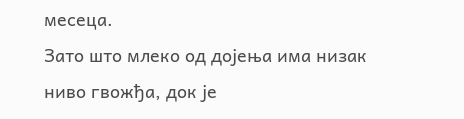месеца.
Зато што млеко од дојења има низак ниво гвожђа, док је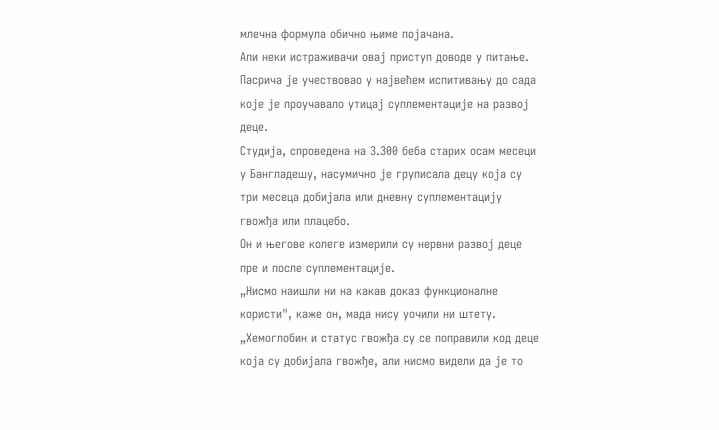млечна формула обично њиме појачана.
Али неки истраживачи овај приступ доводе у питање.
Пасрича је учествовао у највећем испитивању до сада које је проучавало утицај суплементације на развој деце.
Студија, спроведена на 3.300 беба старих осам месеци у Бангладешу, насумично је груписала децу која су три месеца добијала или дневну суплементацију гвожђа или плацебо.
Он и његове колеге измерили су нервни развој деце пре и после суплементације.
„Нисмо наишли ни на какав доказ функционалне користи", каже он, мада нису уочили ни штету.
„Хемоглобин и статус гвожђа су се поправили код деце која су добијала гвожђе, али нисмо видели да је то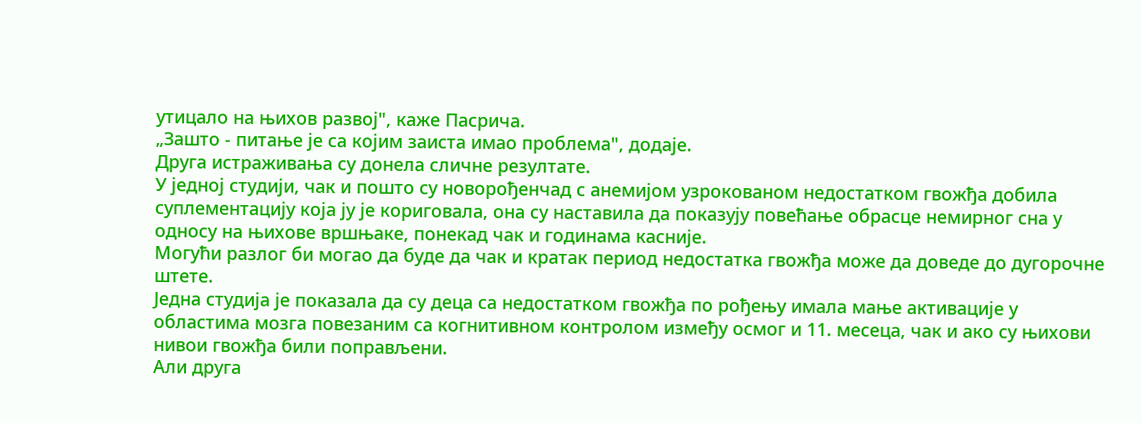утицало на њихов развој", каже Пасрича.
„Зашто - питање је са којим заиста имао проблема", додаје.
Друга истраживања су донела сличне резултате.
У једној студији, чак и пошто су новорођенчад с анемијом узрокованом недостатком гвожђа добила суплементацију која ју је кориговала, она су наставила да показују повећање обрасце немирног сна у односу на њихове вршњаке, понекад чак и годинама касније.
Могући разлог би могао да буде да чак и кратак период недостатка гвожђа може да доведе до дугорочне штете.
Једна студија је показала да су деца са недостатком гвожђа по рођењу имала мање активације у областима мозга повезаним са когнитивном контролом између осмог и 11. месеца, чак и ако су њихови нивои гвожђа били поправљени.
Али друга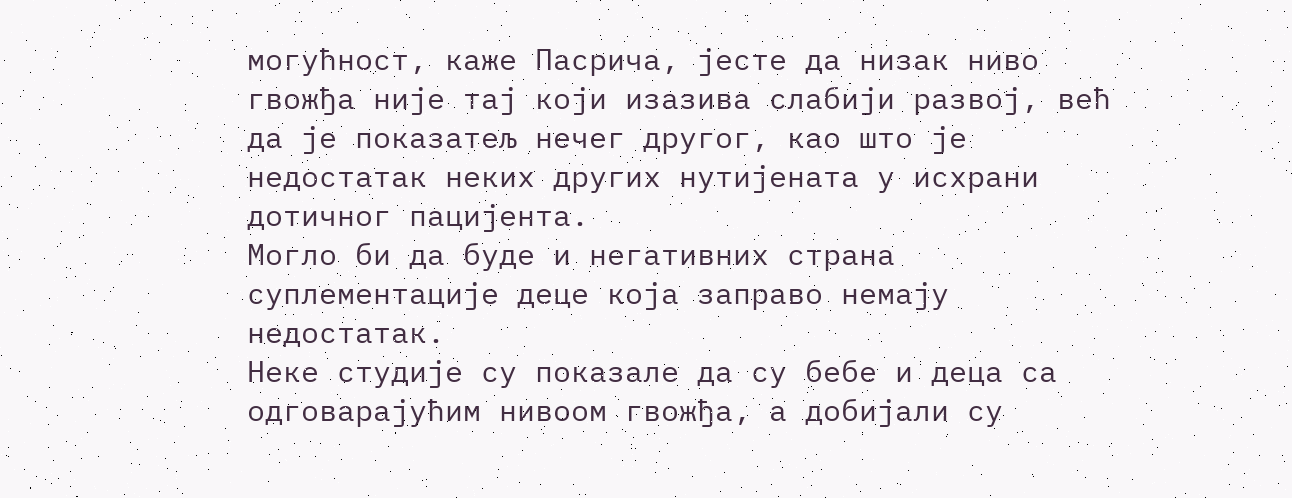могућност, каже Пасрича, јесте да низак ниво гвожђа није тај који изазива слабији развој, већ да је показатељ нечег другог, као што је недостатак неких других нутијената у исхрани дотичног пацијента.
Могло би да буде и негативних страна суплементације деце која заправо немају недостатак.
Неке студије су показале да су бебе и деца са одговарајућим нивоом гвожђа, а добијали су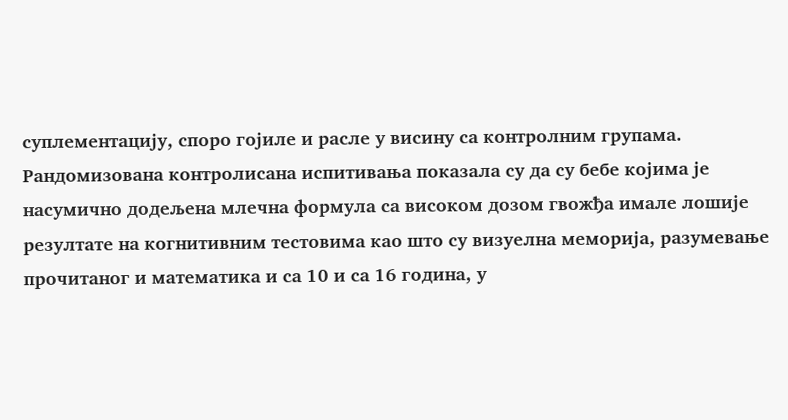суплементацију, споро гојиле и расле у висину са контролним групама.
Рандомизована контролисана испитивања показала су да су бебе којима је насумично додељена млечна формула са високом дозом гвожђа имале лошије резултате на когнитивним тестовима као што су визуелна меморија, разумевање прочитаног и математика и са 10 и са 16 година, у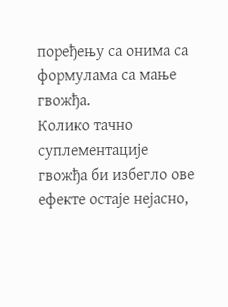поређењу са онима са формулама са мање гвожђа.
Колико тачно суплементације гвожђа би избегло ове ефекте остаје нејасно,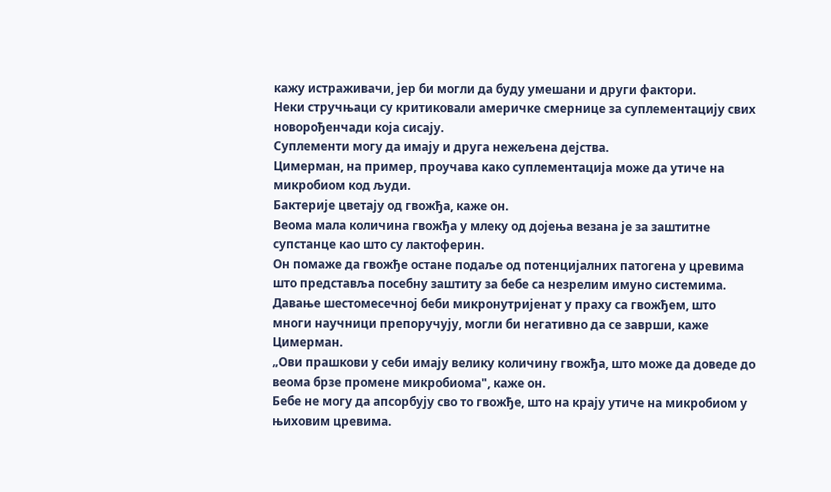кажу истраживачи, јер би могли да буду умешани и други фактори.
Неки стручњаци су критиковали америчке смернице за суплементацију свих новорођенчади која сисају.
Суплементи могу да имају и друга нежељена дејства.
Цимерман, на пример, проучава како суплементација може да утиче на микробиом код људи.
Бактерије цветају од гвожђа, каже он.
Веома мала количина гвожђа у млеку од дојења везана је за заштитне супстанце као што су лактоферин.
Он помаже да гвожђе остане подаље од потенцијалних патогена у цревима што представља посебну заштиту за бебе са незрелим имуно системима.
Давање шестомесечној беби микронутријенат у праху са гвожђем, што многи научници препоручују, могли би негативно да се заврши, каже Цимерман.
„Ови прашкови у себи имају велику количину гвожђа, што може да доведе до веома брзе промене микробиома", каже он.
Бебе не могу да апсорбују сво то гвожђе, што на крају утиче на микробиом у њиховим цревима.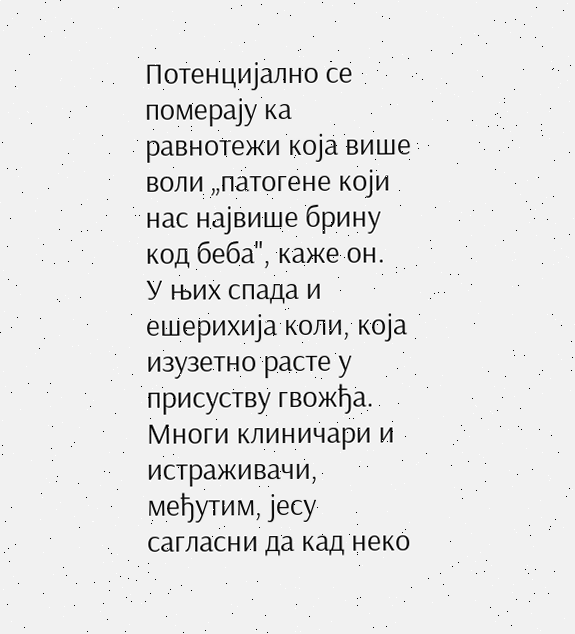Потенцијално се померају ка равнотежи која више воли „патогене који нас највише брину код беба", каже он.
У њих спада и ешерихија коли, која изузетно расте у присуству гвожђа.
Многи клиничари и истраживачи, међутим, јесу сагласни да кад неко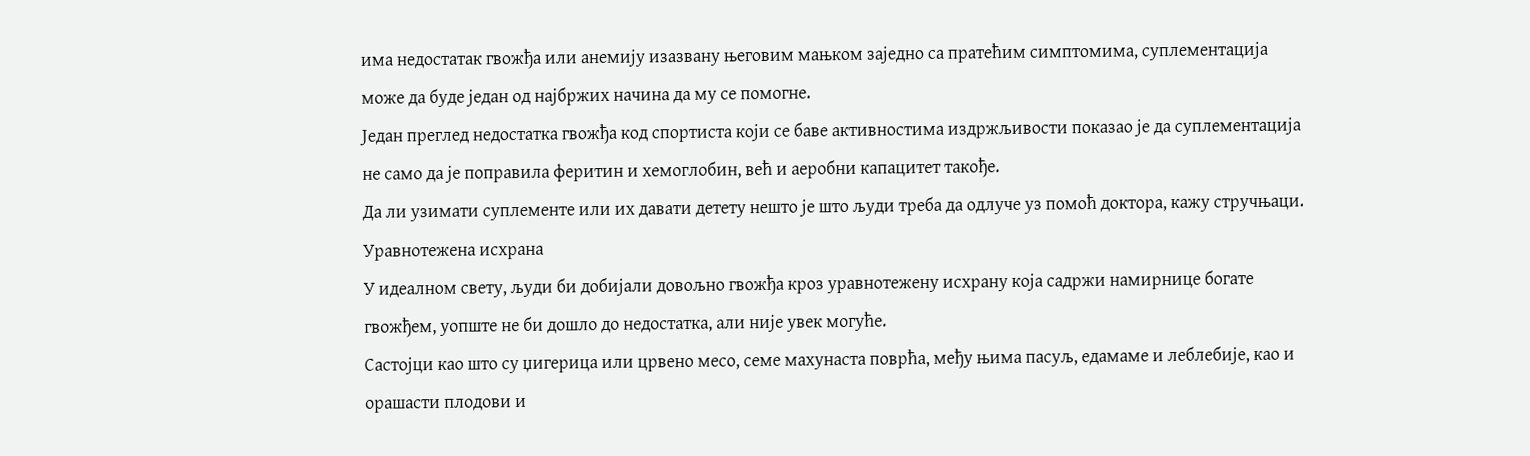има недостатак гвожђа или анемију изазвану његовим мањком заједно са пратећим симптомима, суплементација може да буде један од најбржих начина да му се помогне.
Један преглед недостатка гвожђа код спортиста који се баве активностима издржљивости показао је да суплементација не само да је поправила феритин и хемоглобин, већ и аеробни капацитет такође.
Да ли узимати суплементе или их давати детету нешто је што људи треба да одлуче уз помоћ доктора, кажу стручњаци.
Уравнотежена исхрана
У идеалном свету, људи би добијали довољно гвожђа кроз уравнотежену исхрану која садржи намирнице богате гвожђем, уопште не би дошло до недостатка, али није увек могуће.
Састојци као што су џигерица или црвено месо, семе махунаста поврћа, међу њима пасуљ, едамаме и леблебије, као и орашасти плодови и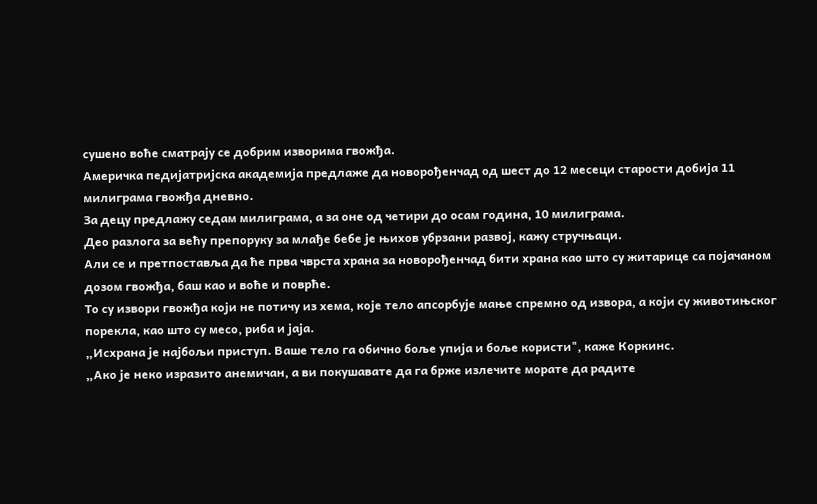сушено воће сматрају се добрим изворима гвожђа.
Америчка педијатријска академија предлаже да новорођенчад од шест до 12 месеци старости добија 11 милиграма гвожђа дневно.
За децу предлажу седам милиграма, а за оне од четири до осам година, 10 милиграма.
Део разлога за већу препоруку за млађе бебе је њихов убрзани развој, кажу стручњаци.
Али се и претпоставља да ће прва чврста храна за новорођенчад бити храна као што су житарице са појачаном дозом гвожђа, баш као и воће и поврће.
То су извори гвожђа који не потичу из хема, које тело апсорбује мање спремно од извора, а који су животињског порекла, као што су месо, риба и јаја.
„Исхрана је најбољи приступ. Ваше тело га обично боље упија и боље користи", каже Коркинс.
„Ако је неко изразито анемичан, а ви покушавате да га брже излечите морате да радите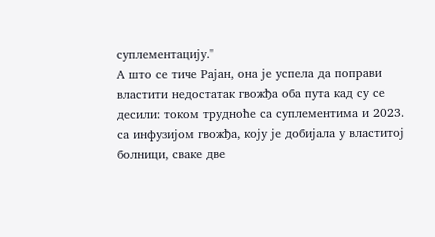суплементацију."
А што се тиче Рајан, она је успела да поправи властити недостатак гвожђа оба пута кад су се десили: током трудноће са суплементима и 2023. са инфузијом гвожђа, коју је добијала у властитој болници, сваке две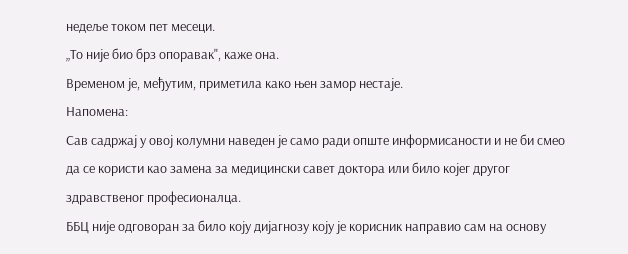недеље током пет месеци.
„То није био брз опоравак", каже она.
Временом је, међутим, приметила како њен замор нестаје.
Напомена:
Сав садржај у овој колумни наведен је само ради опште информисаности и не би смео да се користи као замена за медицински савет доктора или било којег другог здравственог професионалца.
ББЦ није одговоран за било коју дијагнозу коју је корисник направио сам на основу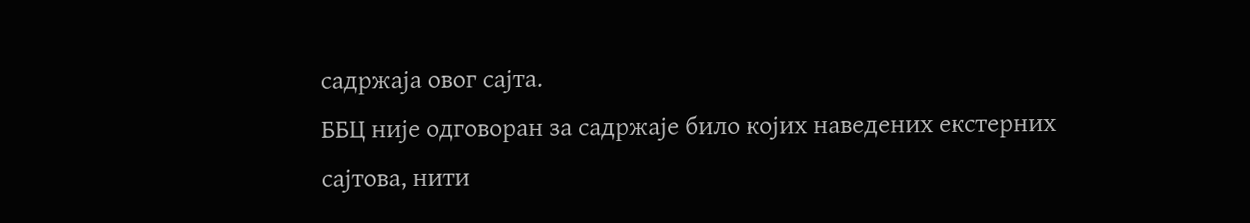садржаја овог сајта.
ББЦ није одговоран за садржаје било којих наведених екстерних сајтова, нити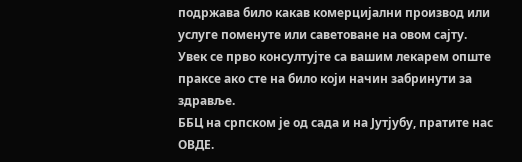подржава било какав комерцијални производ или услуге поменуте или саветоване на овом сајту.
Увек се прво консултујте са вашим лекарем опште праксе ако сте на било који начин забринути за здравље.
ББЦ на српском је од сада и на Јутјубу, пратите нас ОВДЕ.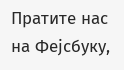Пратите нас на Фејсбуку,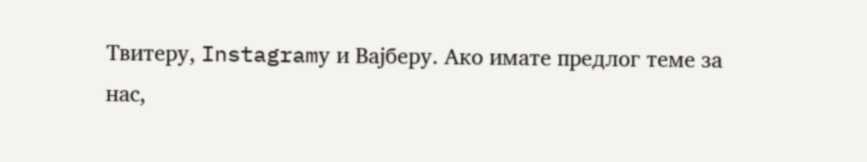Твитеру, Instagramу и Вајберу. Ако имате предлог теме за нас,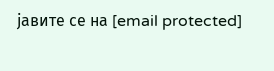јавите се на [email protected]